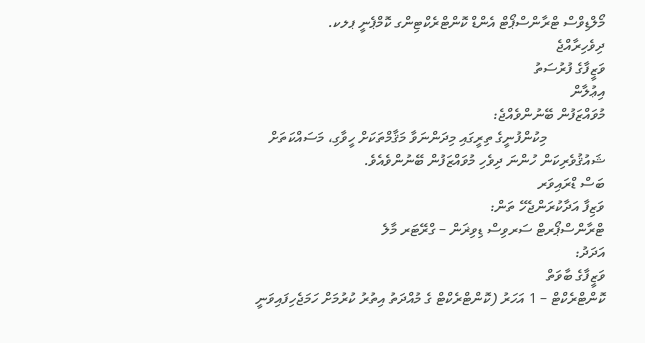މޯލްޑިވްސް ޓްރާންސްޕޯޓް އެންޑް ކޮންޓްރެކްޓިންގ ކޮމްޕެނީ ޕލކ.
ދިވެހިރާއްޖެ
ވަޒީފާގެ ފުރުސަތު
އިޢުލާން
މުވައްޒަފުން ބޭނުންވެއްޖެ:
                މިކުންފުނީގެ ތިރީގައި މިދަންނަވާ މަޤާމްތަކަށް ހީވާގި، މަސައްކަތަށް ޝައުޤުވެރިކަން ހުންނަ ދިވެހި މުވައްޒަފުން ބޭނުންވެއެވެ.
ބަސް ޑްރައިވަރ
ވަޒިފާ އަދާކުރަންޖެހޭ ތަން:
ޓްރާންސްޕޯރޓް ސަރވިސް ޑިވިޜަން – ގްރޭޓަރ މާލެ
އަދަދު:
ވަޒީފާގެ ބާވަތް
ކޮންޓްރެކްޓް – 1 އަހަރު (ކޮންޓްރެކްޓް ގެ މުއްދަތު އިތުރު ކުރުމަށް ހަމަޖެހިފައިވަނީ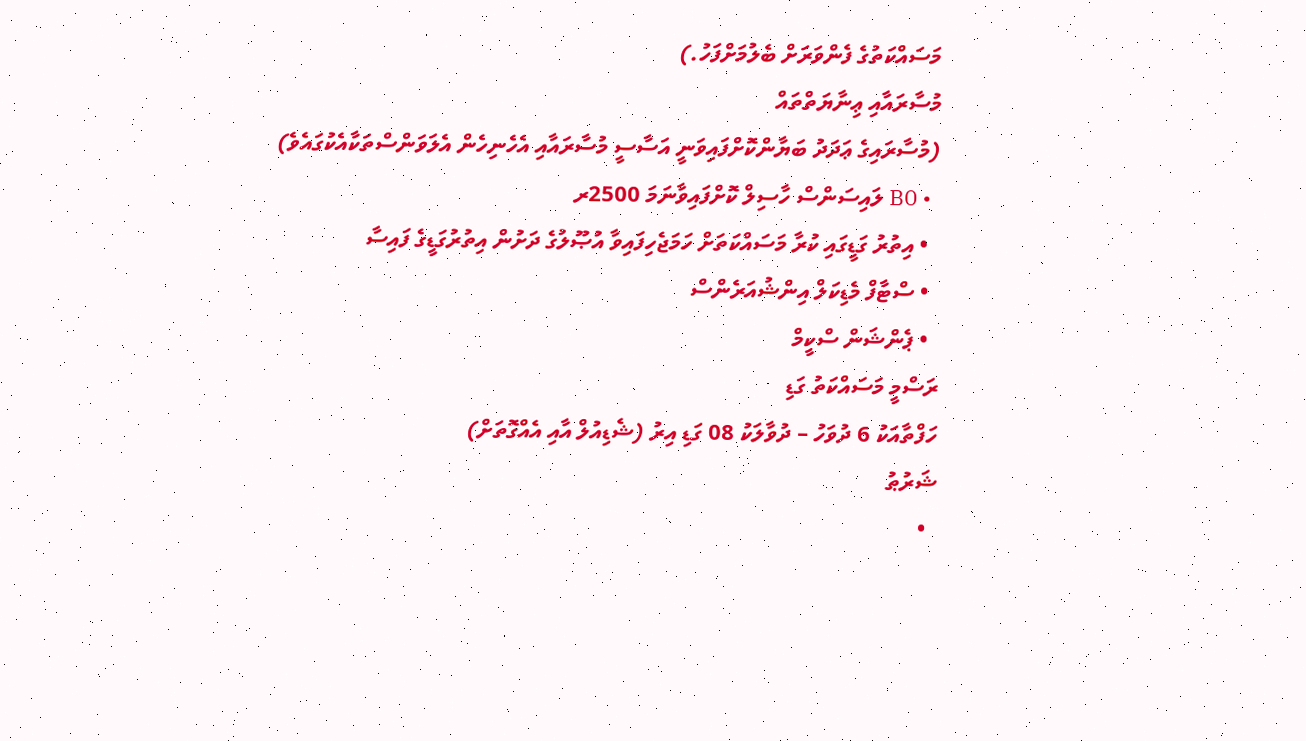މަސައްކަތުގެ ފެންވަރަށް ބެލުމަށްފަހު.)
މުސާރައާއި ޢިނާޔަތްތައް
(މުސާރައިގެ ޢަދަދު ބަޔާންކޮށްފައިވަނީ އަސާސީ މުސާރައާއި އެހެނިހެން އެލަވަންސްތަކާއެކުގައެވެ)
  • B0 ލައިސަންސް ހާސިލް ކޮށްފައިވާނަމަ 2500ރ
  • އިތުރު ގަޑީގައި ކުރާ މަސައްކަތަށް ހަމަޖެހިފައިވާ އުޞޫލުގެ ދަށުން އިތުރުގަޑީގެ ފައިސާ
  • ސްޓާފް މެޑިކަލް އިންޝުއަރެންސް
  • ޕެންޝަން ސްކީމް
ރަސްމީ މަސައްކަތު ގަޑި
ހަފްތާއަކު 6 ދުވަހު – ދުވާލަކު 08 ގަޑި އިރު (ޝެޑިއުލް އާއި އެއްގޮތަށް)
ޝަރުޠު
  •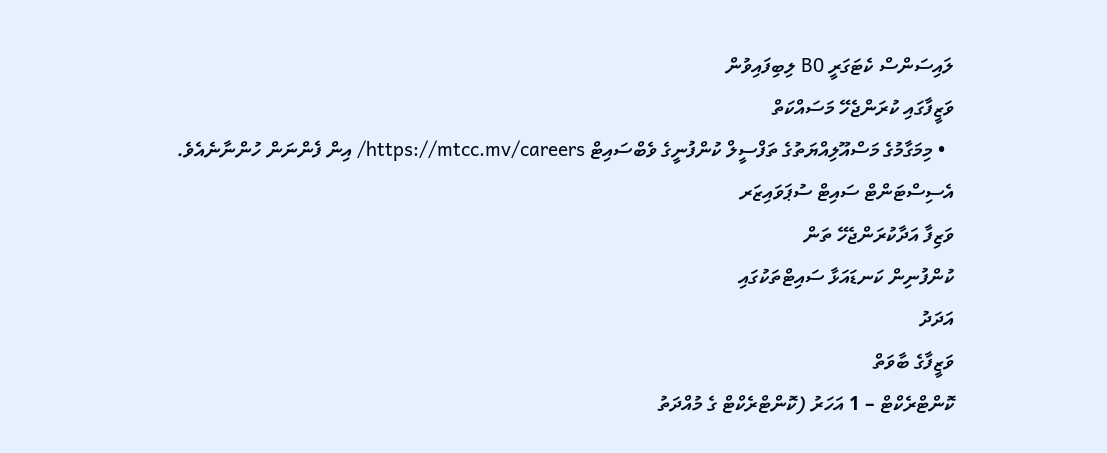ލައިސަންސް ކެޓަގަރީ B0 ލިބިފައިވުން
ވަޒީފާގައި ކުރަންޖެހޭ މަސައްކަތް
  • މިމަގާމުގެ މަސްއޫލިއްޔަތުގެ ތަފްސީލް ކުންފުނީގެ ވެބްސައިޓް https://mtcc.mv/careers/ އިން ފެންނަން ހުންނާނެއެވެ.
އެސިސްޓަންޓް ސައިޓް ސުޕަވައިޒަރ
ވަޒިފާ އަދާކުރަންޖެހޭ ތަން
ކުންފުނިން ކަނޑައަޅާ ސައިޓްތަކުގައި
އަދަދު
ވަޒީފާގެ ބާވަތް
ކޮންޓްރެކްޓް – 1 އަހަރު (ކޮންޓްރެކްޓް ގެ މުއްދަތު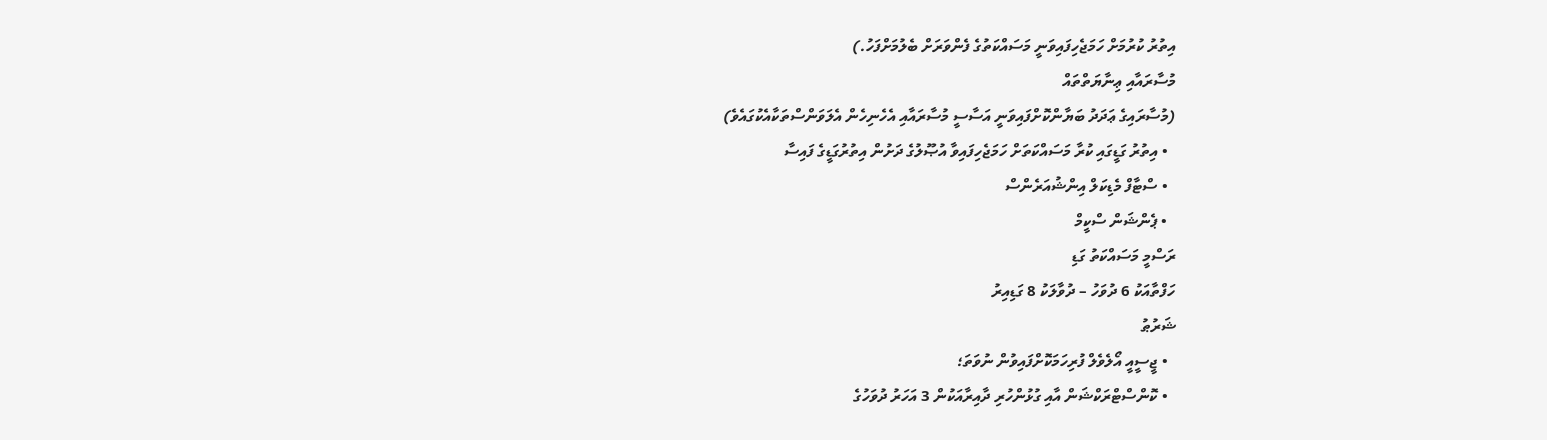އިތުރު ކުރުމަށް ހަމަޖެހިފައިވަނީ މަސައްކަތުގެ ފެންވަރަށް ބެލުމަށްފަހު.)
މުސާރައާއި ޢިނާޔަތްތައް
(މުސާރައިގެ ޢަދަދު ބަޔާންކޮށްފައިވަނީ އަސާސީ މުސާރައާއި އެހެނިހެން އެލަވަންސްތަކާއެކުގައެވެ)
  • އިތުރު ގަޑީގައި ކުރާ މަސައްކަތަށް ހަމަޖެހިފައިވާ އުޞޫލުގެ ދަށުން އިތުރުގަޑީގެ ފައިސާ
  • ސްޓާފް މެޑިކަލް އިންޝުއަރެންސް
  • ޕެންޝަން ސްކީމް
ރަސްމީ މަސައްކަތު ގަޑި
ހަފްތާއަކު 6 ދުވަހު – ދުވާލަކު 8 ގަޑިއިރު
ޝަރުޠު
  • ޖީސީއީ އޯލެވެލް ފުރިހަމަކޮށްފައިވުން ނުވަތަ؛
  • ކޮންސްޓްރަކްޝަން އާއި ގުޅުންހުރި ދާއިރާއަކުން 3 އަހަރު ދުވަހުގެ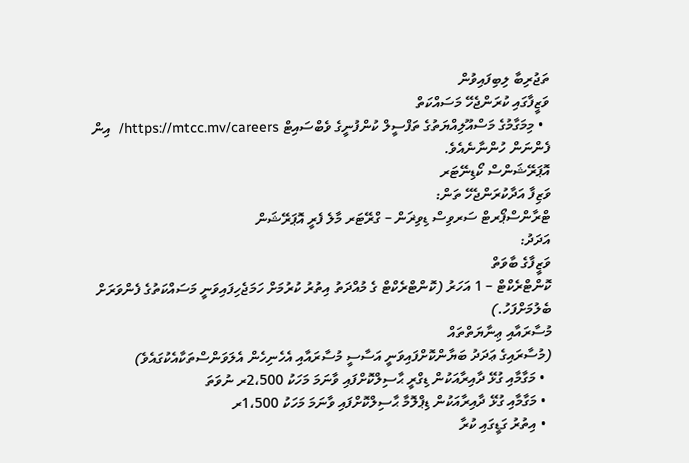ތަޖުރިބާ ލިބިފައިވުން
ވަޒީފާގައި ކުރަންޖެހޭ މަސައްކަތް
  • މިމަގާމުގެ މަސްއޫލިއްޔަތުގެ ތަފްސީލް ކުންފުނީގެ ވެބްސައިޓް https://mtcc.mv/careers/  އިން ފެންނަން ހުންނާނެއެވެ.
އޮޕަރޭޝަންސް ކޯޑިނޭޓަރ
ވަޒިފާ އަދާކުރަންޖެހޭ ތަން:
ޓްރާންސްޕޯރޓް ސަރވިސް ޑިވިޜަން – ގްރޭޓަރ މާލެ ފެރީ އޮޕަރޭޝަން
އަދަދު:
ވަޒީފާގެ ބާވަތް
ކޮންޓްރެކްޓް – 1 އަހަރު (ކޮންޓްރެކްޓް ގެ މުއްދަތު އިތުރު ކުރުމަށް ހަމަޖެހިފައިވަނީ މަސައްކަތުގެ ފެންވަރަށް ބެލުމަށްފަހު.)
މުސާރައާއި ޢިނާޔަތްތައް
(މުސާރައިގެ ޢަދަދު ބަޔާންކޮށްފައިވަނީ އަސާސީ މުސާރައާއި އެހެނިހެން އެލަވަންސްތަކާއެކުގައެވެ)
  • މަގާމާއި ގުޅޭ ދާއިރާއަކުން ޑިގްރީ ޙާސިލްކޮށްފައި ވާނަމަ މަހަކު 2،500ރ ނުވަތަ
  • މަގާމާއި ގުޅޭ ދާއިރާއަކުން ޑިޕްލޮމާ ޙާސިލްކޮށްފައި ވާނަމަ މަހަކު 1،500ރ
  • އިތުރު ގަޑީގައި ކުރާ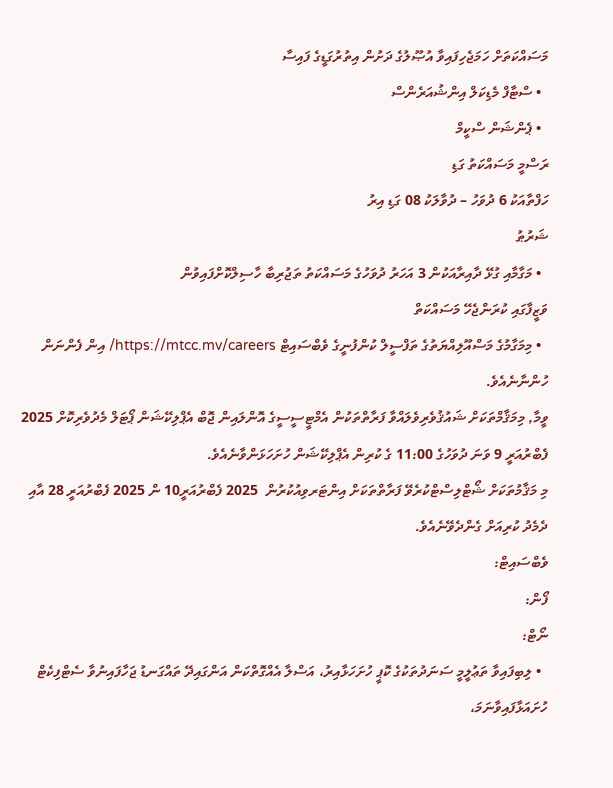މަސައްކަތަށް ހަމަޖެހިފައިވާ އުޞޫލުގެ ދަށުން އިތުރުގަޑީގެ ފައިސާ
  • ސްޓާފް މެޑިކަލް އިންޝުއަރެންސް
  • ޕެންޝަން ސްކީމް
ރަސްމީ މަސައްކަތު ގަޑި
ހަފްތާއަކު 6 ދުވަހު – ދުވާލަކު 08 ގަޑި އިރު
ޝަރުޠު
  • މަގާމާއި ގުޅޭ ދާއިރާއަކުން 3 އަހަރު ދުވަހުގެ މަސައްކަތު ތަޖުރިބާ ހާސިލްކޮށްފައިވުން
ވަޒީފާގައި ކުރަންޖެހޭ މަސައްކަތް
  • މިމަގާމުގެ މަސްއޫލިއްޔަތުގެ ތަފްސީލް ކުންފުނީގެ ވެބްސައިޓް https://mtcc.mv/careers/ އިން ފެންނަން ހުންނާނެއެވެ.
ވީމާ, މިމަޤާމްތަކަށް ޝައުޤުވެރިވެލައްވާ ފަރާތްތަކުން އެމްޓީސީސީގެ އޮންލައިން ޖޮބް އެޕްލިކޭޝަން ޕޯޓަލް މެދުވެރިކޮށް 2025 ފެބްރުއަރީ 9 ވަނަ ދުވަހުގެ 11:00 ގެ ކުރިން އެޕްލިކޭޝަން ހުށަހަޅަންވާނެއެވެ.
މި މަޤާމުތަކަށް ޝޯޓްލިސްޓްކުރެވޭ ފަރާތްތަކަށް އިންޓަރވިއުކުރުން  2025 ފެބްރުއަރީ10 ން 2025 ފެބްރުއަރީ 28 އާއި ދެމެދު ކުރިއަށް ގެންދެވޭނެއެވެ.
ވެބްސައިޓް:
ފޯން:
ނޯޓް:
  • ލިބިފައިވާ ތަޢުލީމީ ސަނަދުތަކުގެ ކޮޕީ ހުށަހަޅާއިރު، އަސްލާ އެއްގޮތްކަން އަންގައިދޭ ތައްގަނޑު ޖަހާފައިނުވާ ސެޓްފިކެޓް ހުށައަޅާފައިވާނަމަ،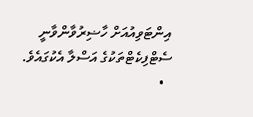އިންޓަވިއުއަށް ހާޟިރުވާންވާނީ ސެޓްފިކެޓްތަކުގެ އަސްލާ އެކުގައެވެ.
  •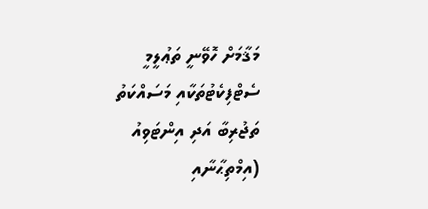މަޤާމަށް ހޮވޭނީ ތަޢުލީމީ ސެޓްފިކެޓުތަކާއި މަސައްކަތު ތަޖުރިބާ އަދި އިންޓަވިއު (އިމްތިޙާނާއި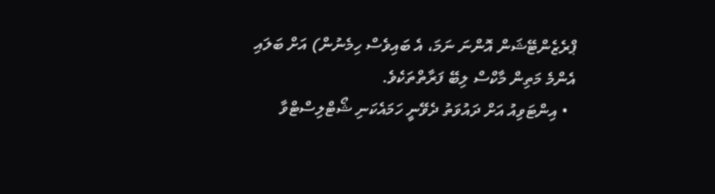ޕްރެޒެންޓޭޝަން އޮންނަ ނަމަ، އެ ބައިވެސް ހިމެނުން) އަށް ބަލައި އެންމެ މަތިން މާކްސް ލިބޭ ފަރާތްތަކެވެ.
  • އިންޓަވިއު އަށް ދައުވަތު ދެވޭނީ ހަމައެކަނި ޝޯޓްލިސްޓްވާ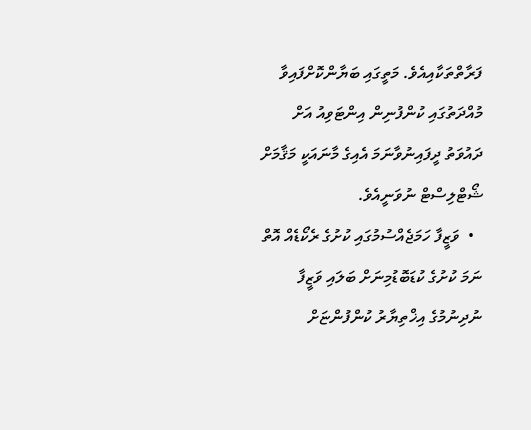ފަރާތްތަކާއިއެވެ. މަތީގައި ބަޔާންކޮށްފައިވާ މުއްދަތުގައި ކުންފުނިން އިންޓަވިއު އަށް ދައުވަތު ދީފައިނުވާނަމަ އެއިގެ މާނައަކީ މަޤާމަށް ޝޯޓްލިސްޓް ނުވަނީއެވެ.
  •  ވަޒީފާ ހަމަޖެއްސުމުގައި ކުށުގެ ރެކޯޑެއް އޮތް ނަމަ ކުށުގެ ކުޑަބޮޑުމިނަށް ބަލައި ވަޒީފާ ނުދިނުމުގެ އިޚްތިޔާރު ކުންފުންޏަށް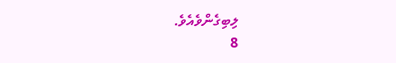ލިބިގެންވެއެވެ.
8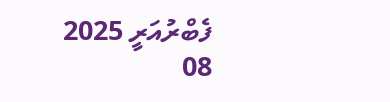ފެބްރުއަރީ 2025
08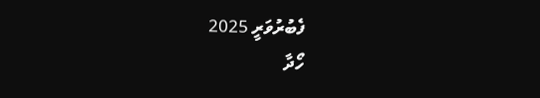ފެބުރުވަރީ 2025
ހޯދާ